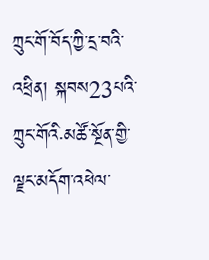ཀྲུང་གོ་བོད་ཀྱི་དྲ་བའི་འཕྲིན། སྐབས23པའི་ཀྲུང་གོའི·མཚོ་སྔོན་གྱི་ལྗང་མདོག་འཕེལ་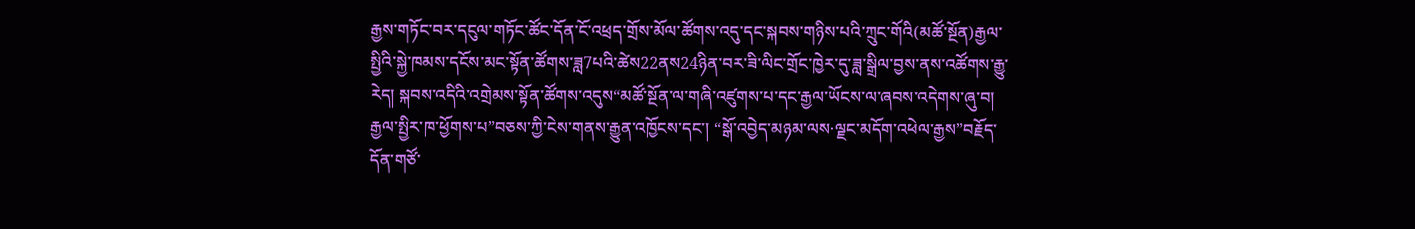རྒྱས་གཏོང་བར་དངུལ་གཏོང་ཚོང་དོན་ངོ་འཕྲད་གྲོས་མོལ་ཚོགས་འདུ་དང་སྐབས་གཉིས་པའི་ཀྲུང་གོའི(མཚོ་སྔོན)རྒྱལ་སྤྱིའི་སྐྱེ་ཁམས་དངོས་མང་སྟོན་ཚོགས་ཟླ7པའི་ཚེས22ནས24ཉིན་བར་ཟི་ལིང་གྲོང་ཁྱེར་དུ་ཟླ་སྒྲིལ་བྱས་ནས་འཚོགས་རྒྱུ་རེད། སྐབས་འདིའི་འགྲེམས་སྟོན་ཚོགས་འདུས“མཚོ་སྔོན་ལ་གཞི་འཛུགས་པ་དང་རྒྱལ་ཡོངས་ལ་ཞབས་འདེགས་ཞུ་བ། རྒྱལ་སྤྱིར་ཁ་ཕྱོགས་པ”བཅས་ཀྱི་ངེས་གནས་རྒྱུན་འཁྱོངས་དང་། “སྒོ་འབྱེད་མཉམ་ལས·ལྗང་མདོག་འཕེལ་རྒྱས”བརྗོད་དོན་གཙོ་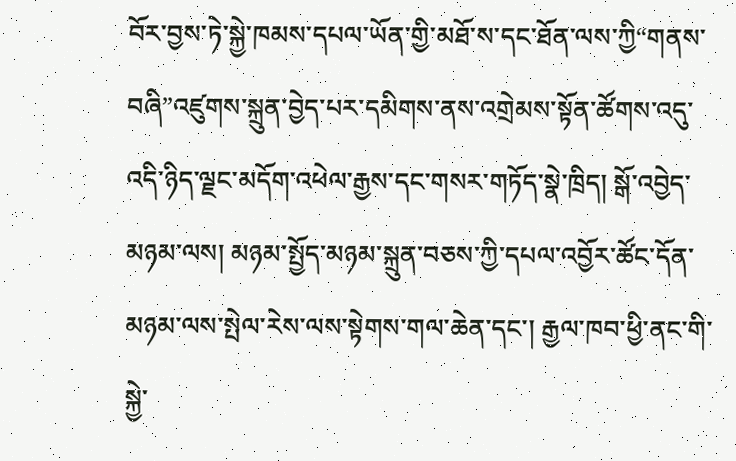བོར་བྱས་ཏེ་སྐྱེ་ཁམས་དཔལ་ཡོན་གྱི་མཐོ་ས་དང་ཐོན་ལས་ཀྱི“གནས་བཞི”འཛུགས་སྐྲུན་བྱེད་པར་དམིགས་ནས་འགྲེམས་སྟོན་ཚོགས་འདུ་འདི་ཉིད་ལྗང་མདོག་འཕེལ་རྒྱས་དང་གསར་གཏོད་སྣེ་ཁྲིད། སྒོ་འབྱེད་མཉམ་ལས། མཉམ་སྤྱོད་མཉམ་སྐྲུན་བཅས་ཀྱི་དཔལ་འབྱོར་ཚོང་དོན་མཉམ་ལས་སྤེལ་རེས་ལས་སྟེགས་གལ་ཆེན་དང་། རྒྱལ་ཁབ་ཕྱི་ནང་གི་སྐྱེ་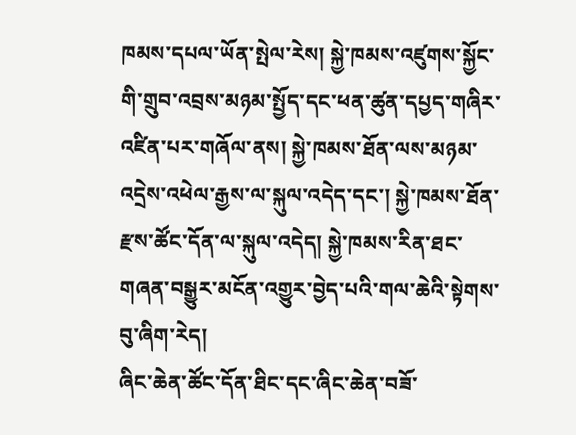ཁམས་དཔལ་ཡོན་སྤེལ་རེས། སྐྱེ་ཁམས་འཛུགས་སྐྱོང་གི་གྲུབ་འབྲས་མཉམ་སྤྱོད་དང་ཕན་ཚུན་དཔྱད་གཞིར་འཛིན་པར་གཞོལ་ནས། སྐྱེ་ཁམས་ཐོན་ལས་མཉམ་འདྲེས་འཕེལ་རྒྱས་ལ་སྐུལ་འདེད་དང་། སྐྱེ་ཁམས་ཐོན་རྫས་ཚོང་དོན་ལ་སྐུལ་འདེད། སྐྱེ་ཁམས་རིན་ཐང་གཞན་བསྒྱུར་མངོན་འགྱུར་བྱེད་པའི་གལ་ཆེའི་སྟེགས་བུ་ཞིག་རེད།
ཞིང་ཆེན་ཚོང་དོན་ཐིང་དང་ཞིང་ཆེན་བཟོ་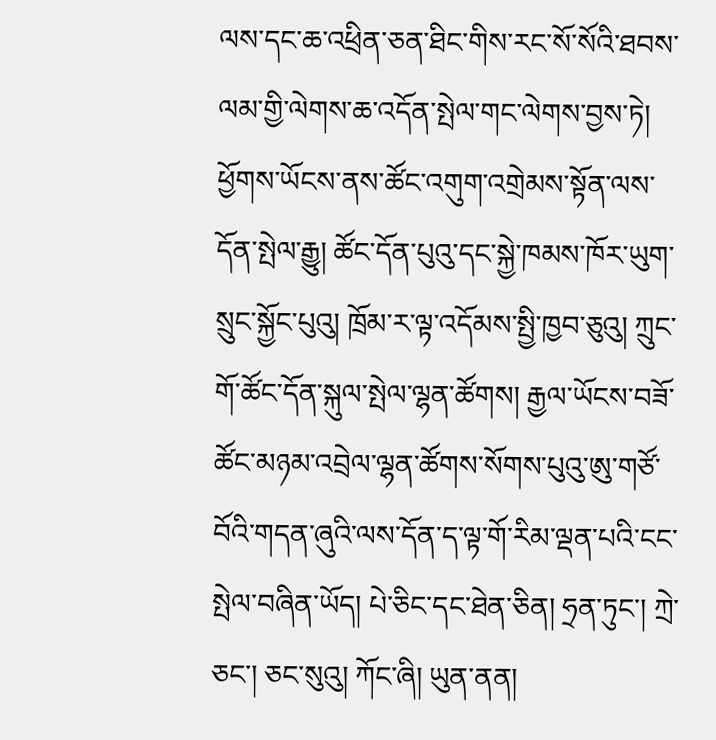ལས་དང་ཆ་འཕྲིན་ཅན་ཐིང་གིས་རང་སོ་སོའི་ཐབས་ལམ་གྱི་ལེགས་ཆ་འདོན་སྤེལ་གང་ལེགས་བྱས་ཏེ། ཕྱོགས་ཡོངས་ནས་ཚོང་འགུག་འགྲེམས་སྟོན་ལས་དོན་སྤེལ་རྒྱུ། ཚོང་དོན་པུའུ་དང་སྐྱེ་ཁམས་ཁོར་ཡུག་སྲུང་སྐྱོང་པུའུ། ཁྲོམ་ར་ལྟ་འདོམས་སྤྱི་ཁྱབ་ཅུའུ། ཀྲུང་གོ་ཚོང་དོན་སྐུལ་སྤེལ་ལྷན་ཚོགས། རྒྱལ་ཡོངས་བཟོ་ཚོང་མཉམ་འབྲེལ་ལྷན་ཚོགས་སོགས་པུའུ་ཨུ་གཙོ་བོའི་གདན་ཞུའི་ལས་དོན་ད་ལྟ་གོ་རིམ་ལྡན་པའི་ངང་སྤེལ་བཞིན་ཡོད། པེ་ཅིང་དང་ཐེན་ཅིན། ཧྲན་ཏུང་། ཀྲེ་ཅང་། ཅང་སུའུ། ཀོང་ཞི། ཡུན་ནན།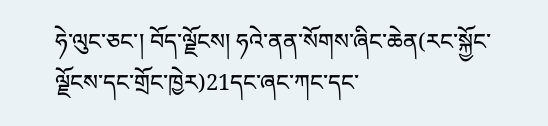ཧེ་ལུང་ཅང་། བོད་ལྗོངས། ཧའེ་ནན་སོགས་ཞིང་ཆེན(རང་སྐྱོང་ལྗོངས་དང་གྲོང་ཁྱེར)21དང་ཞང་ཀང་དང་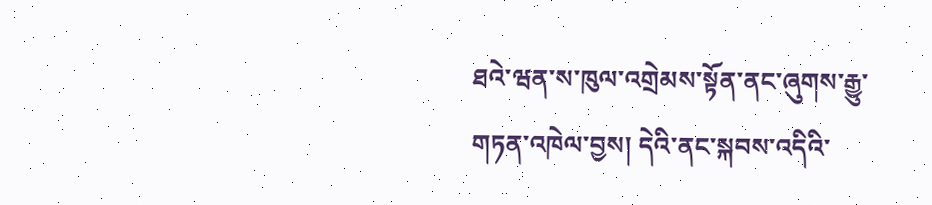ཐའེ་ཝན་ས་ཁུལ་འགྲེམས་སྟོན་ནང་ཞུགས་རྒྱུ་གཏན་འཁེལ་བྱས། དེའི་ནང་སྐབས་འདིའི་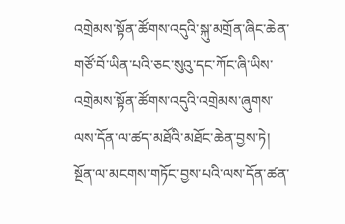འགྲེམས་སྟོན་ཚོགས་འདུའི་སྐུ་མགྲོན་ཞིང་ཆེན་གཙོ་བོ་ཡིན་པའི་ཅང་སུའུ་དང་ཀོང་ཞི་ཡིས་འགྲེམས་སྟོན་ཚོགས་འདུའི་འགྲེམས་ཞུགས་ལས་དོན་ལ་ཚད་མཐོའི་མཐོང་ཆེན་བྱས་ཏེ། སྔོན་ལ་མངགས་གཏོང་བྱས་པའི་ལས་དོན་ཚན་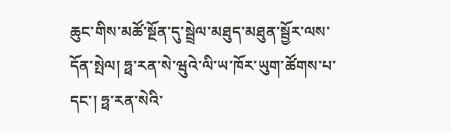ཆུང་གིས་མཚོ་སྔོན་དུ་སྦྲེལ་མཐུད་མཐུན་སྦྱོར་ལས་དོན་སྤེལ། ཧྥ་རན་སེ་ཝུའེ་ལི་ཡ་ཁོར་ཡུག་ཚོགས་པ་དང་། ཧྥ་རན་སེའི་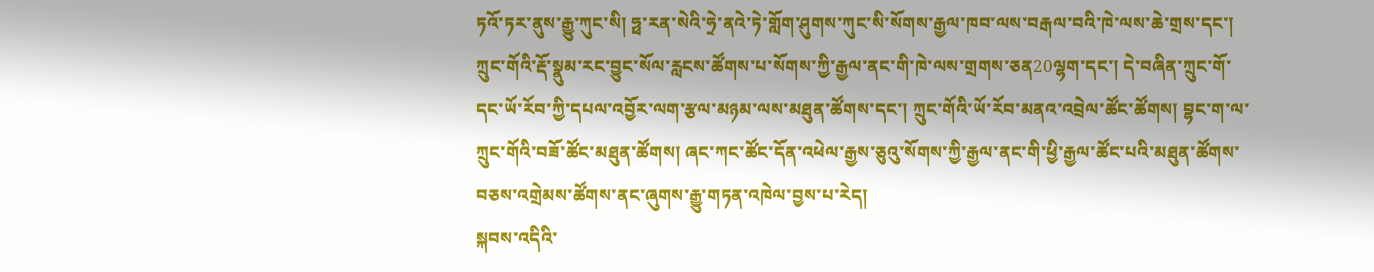ཏའོ་ཏར་ནུས་རྒྱུ་ཀུང་སི། ཧྥ་རན་སེའི་ཧྲེ་ནའེ་ཏེ་གློག་ཤུགས་ཀུང་སི་སོགས་རྒྱལ་ཁབ་ལས་བརྒལ་བའི་ཁེ་ལས་ཆེ་གྲས་དང་། ཀྲུང་གོའི་རྡོ་སྣུམ་རང་བྱུང་སོལ་རླངས་ཚོགས་པ་སོགས་ཀྱི་རྒྱལ་ནང་གི་ཁེ་ལས་གྲགས་ཅན20ལྷག་དང་། དེ་བཞིན་ཀྲུང་གོ་དང་ཡོ་རོབ་ཀྱི་དཔལ་འབྱོར་ལག་རྩལ་མཉམ་ལས་མཐུན་ཚོགས་དང་། ཀྲུང་གོའི་ཡོ་རོབ་མནའ་འབྲེལ་ཚོང་ཚོགས། བྷང་ག་ལ་ཀྲུང་གོའི་བཟོ་ཚོང་མཐུན་ཚོགས། ཞང་ཀང་ཚོང་དོན་འཕེལ་རྒྱས་ཅུའུ་སོགས་ཀྱི་རྒྱལ་ནང་གི་ཕྱི་རྒྱལ་ཚོང་པའི་མཐུན་ཚོགས་བཅས་འགྲེམས་ཚོགས་ནང་ཞུགས་རྒྱུ་གཏན་འཁེལ་བྱས་པ་རེད།
སྐབས་འདིའི་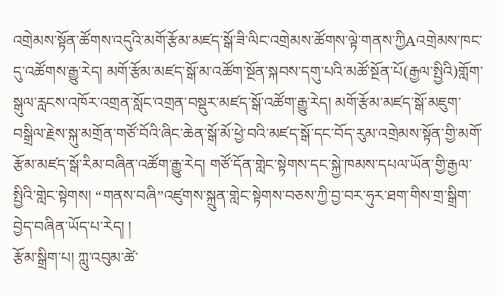འགྲེམས་སྟོན་ཚོགས་འདུའི་མགོ་རྩོམ་མཛད་སྒོ་ཟི་ལིང་འགྲེམས་ཚོགས་ལྟེ་གནས་ཀྱིAའགྲེམས་ཁང་དུ་འཚོགས་རྒྱུ་རེད། མགོ་རྩོམ་མཛད་སྒོ་མ་འཚོག་སྔོན་སྐབས་དགུ་པའི་མཚོ་སྔོན་པོ(རྒྱལ་སྤྱིའི)གློག་སྒུལ་རླངས་འཁོར་འགྲན་སློང་འགྲན་བསྡུར་མཛད་སྒོ་འཚོག་རྒྱུ་རེད། མགོ་རྩོམ་མཛད་སྒོ་མཇུག་བསྒྲིལ་རྗེས་སྐུ་མགྲོན་གཙོ་བོའི་ཞིང་ཆེན་སྒོ་མོ་ཕྱེ་བའི་མཛད་སྒོ་དང་བོད་རུམ་འགྲེམས་སྟོན་གྱི་མགོ་རྩོམ་མཛད་སྒོ་རིམ་བཞིན་འཚོག་རྒྱུ་རེད། གཙོ་དོན་གླེང་སྟེགས་དང་སྐྱེ་ཁམས་དཔལ་ཡོན་གྱི་རྒྱལ་སྤྱིའི་གླེང་སྟེགས། “གནས་བཞི”འཛུགས་སྐྲུན་གླེང་སྟེགས་བཅས་ཀྱི་བྱ་བར་ཧུར་ཐག་གིས་གྲ་སྒྲིག་བྱེད་བཞིན་ཡོད་པ་རེད། །
རྩོམ་སྒྲིག་པ། ཀླུ་འབུམ་ཚེ་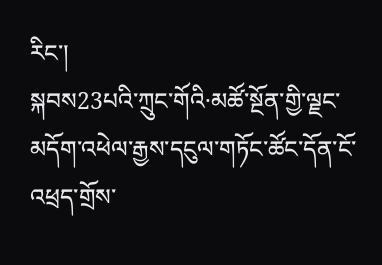རིང་།
སྐབས23པའི་ཀྲུང་གོའི·མཚོ་སྔོན་གྱི་ལྗང་མདོག་འཕེལ་རྒྱས་དངུལ་གཏོང་ཚོང་དོན་ངོ་འཕྲད་གྲོས་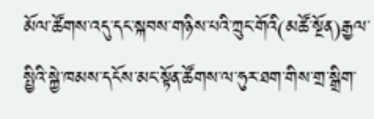མོལ་ཚོགས་འདུ་དང་སྐབས་གཉིས་པའི་ཀྲུང་གོའི(མཚོ་སྔོན)རྒྱལ་སྤྱིའི་སྐྱེ་ཁམས་དངོས་མང་སྟོན་ཚོགས་ལ་ཧུར་ཐག་གིས་གྲ་སྒྲིག་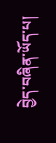བྱེད་བཞིན་ཡོད་པ།